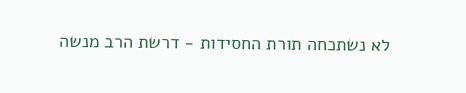לא נשתכחה תורת החסידות - דרשת הרב מנשה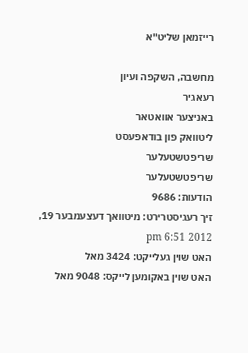רייזמאן שליט"א

מחשבה, השקפה ועיון
רעאגיר
באניצער אוואטאר
ליטוואק פון בודאפעסט
שריפטשטעלער
שריפטשטעלער
הודעות: 9686
זיך רעגיסטרירט: מיטוואך דעצעמבער 19, 2012 6:51 pm
האט שוין געלייקט: 3424 מאל
האט שוין באקומען לייקס: 9048 מאל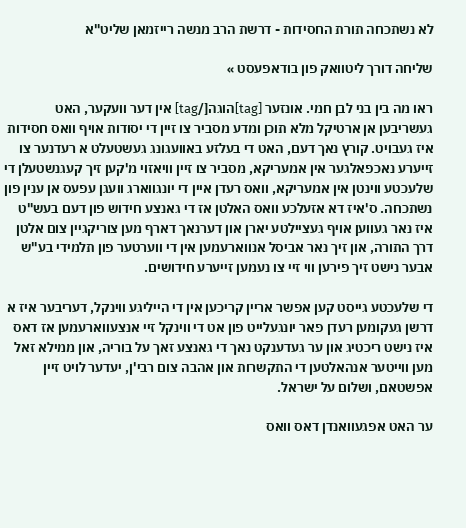לא נשתכחה תורת החסידות - דרשת הרב מנשה רייזמאן שליט"א

שליחה דורך ליטוואק פון בודאפעסט »

ראו מה בין בני לבן חמי. אונזער [tag]הוגה[/tag] אין דער וועקער, האט געשריבען אן ארטיקל מלא תוכן ומדע מסביר צו זיין די יסודות אויף וואס חסידות איז געבויט. קורץ נאך דעם, האט די בעלזע באוועגונג געשטעלט א רעדנער צו זייערע נאכפאלגער אין אמעריקא, מסביר צו זיין וויאזוי מ'קען זיך קעגנשטעלן די שלעכטע ווינטן אין אמעריקא, וואס רעדן איין די יונגווארג וועגן עפעס אן ענין פון נשתכחה. ס'איז דא אזעלכע וואס האלטן אז די גאנצע חידוש פון דעם בעש"ט איז נאר געווען אויף געציילטע יארן און דערנאך דארף מען צוריקגיין צום אלטן דרך התורה, און זיך נאר אביסל אנווארעמען אין די ווערטער פון תלמידי בע"ש אבער נישט זיך פירען ווי זיי צו נעמען זייערע חידושים.

די שלעכטע גייסט קען אפשר אריין קריכען אין די הייליגע ווינקל, דעריבער איז א דרשן געקומען רעדן פאר יונגעלייט פון אט די ווינקל זיי אנצעווארעמען אז דאס איז נישט ריכטיג און ער געדענקט נאך די גאנצע זאך על בוריה, און ממילא זאל מען ווייטער אנהאלטען די התקשרות און אהבה צום רבי'ן, יעדער לויט זיין אפשטאם, ושלום על ישראל.

ער האט אפגעוואנדן דאס וואס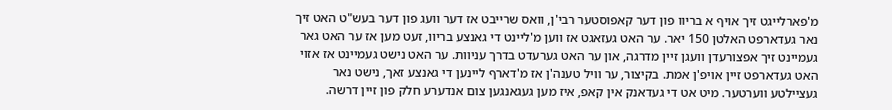מ'פארלייגט זיך אויף א בריוו פון דער קאפוסטער רבי'ן, וואס שרייבט אז דער וועג פון דער בעש"ט האט זיך נאר געדארפט האלטן 150 יאר. ער האט געזאגט אז ווען מ'ליינט די גאנצע בריוו, זעט מען אז ער האט גאר געמיינט זיך אפצורעדן וועגן זיין מדרגה, און ער האט גערעדט בדרך עניוות. ער האט נישט געמיינט אז אזוי האט געדארפט זיין אויפ'ן אמת. בקיצור, ער וויל טענה'ן אז מ'דארף ליינען די גאנצע זאך, נישט נאר געציילטע ווערטער. מיט אט די געדאנק אין קאפ, איז מען געגאנגען צום אנדערע חלק פון זיין דרשה.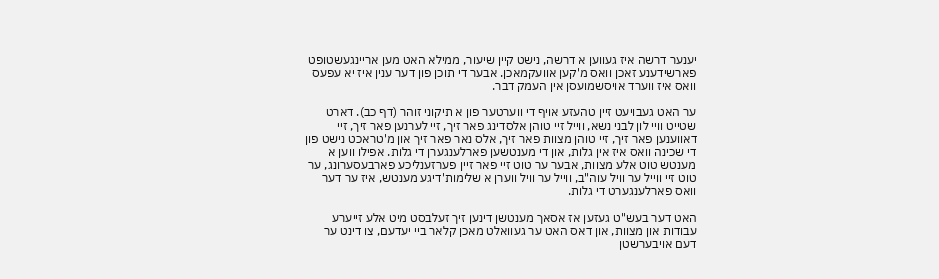יענער דרשה איז געווען א דרשה, נישט קיין שיעור, ממילא האט מען אריינגעשטופט פארשידענע זאכן וואס מ'קען אוועקמאכן. אבער די תוכן פון דער ענין איז יא עפעס וואס איז ווערד אויסשמועסן אין העמק דבר.

ער האט געבויעט זיין טהעזע אויף די ווערטער פון א תיקוני זוהר (דף כב). דארט שטייט וויי לון לבני נשא, ווייל זיי טוהן אלסדינג פאר זיך, זיי לערנען פאר זיך, זיי דאווענען פאר זיך, זיי טוהן מצוות פאר זיך, אלס נאר פאר זיך און מ'טראכט נישט פון די שכינה וואס איז אין גלות, און די מענטשען פארלענגערן די גלות. אפילו ווען א מענטש טוט אלע מצוות, אבער ער טוט זיי פאר זיין פערזענליכע פארבעסערונג, ער טוט זיי ווייל ער וויל עוה"ב, ווייל ער וויל ווערן א שלימות'דיגע מענטש, איז ער דער וואס פארלענגערט די גלות.

האט דער בעש"ט געזען אז אסאך מענטשן דינען זיך זעלבסט מיט אלע זייערע עבודות און מצוות, און דאס האט ער געוואלט מאכן קלאר ביי יעדעם, צו דינט ער דעם אויבערשטן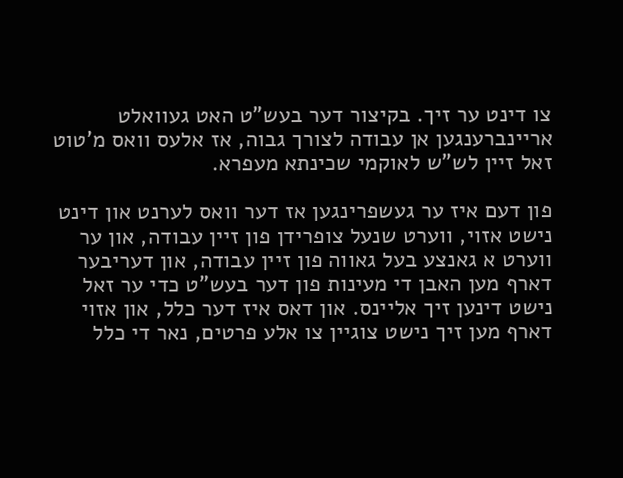צו דינט ער זיך. בקיצור דער בעש"ט האט געוואלט אריינברענגען אן עבודה לצורך גבוה, אז אלעס וואס מ'טוט זאל זיין לש"ש לאוקמי שכינתא מעפרא.

פון דעם איז ער געשפרינגען אז דער וואס לערנט און דינט נישט אזוי, ווערט שנעל צופרידן פון זיין עבודה, און ער ווערט א גאנצע בעל גאווה פון זיין עבודה, און דעריבער דארף מען האבן די מעינות פון דער בעש"ט כדי ער זאל נישט דינען זיך אליינס. און דאס איז דער כלל, און אזוי דארף מען זיך נישט צוגיין צו אלע פרטים, נאר די כלל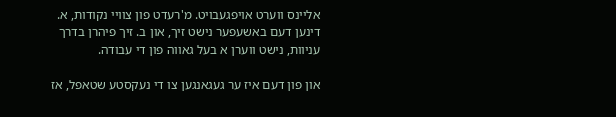אליינס ווערט אויפגעבויט. מ'רעדט פון צוויי נקודות, א. דינען דעם באשעפער נישט זיך, און ב. זיך פיהרן בדרך עניוות, נישט ווערן א בעל גאווה פון די עבודה.

און פון דעם איז ער געגאנגען צו די נעקסטע שטאפל, אז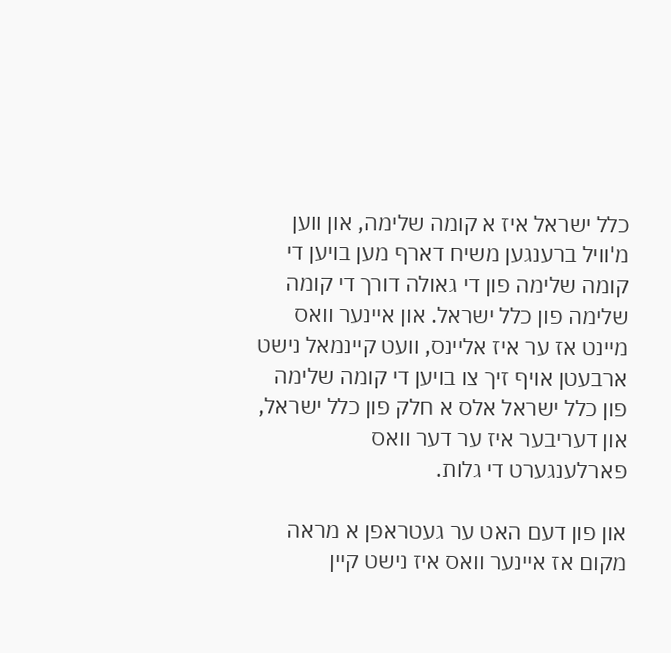כלל ישראל איז א קומה שלימה, און ווען מ'וויל ברענגען משיח דארף מען בויען די קומה שלימה פון די גאולה דורך די קומה שלימה פון כלל ישראל. און איינער וואס מיינט אז ער איז אליינס, וועט קיינמאל נישט ארבעטן אויף זיך צו בויען די קומה שלימה פון כלל ישראל אלס א חלק פון כלל ישראל, און דעריבער איז ער דער וואס פארלענגערט די גלות.

און פון דעם האט ער געטראפן א מראה מקום אז איינער וואס איז נישט קיין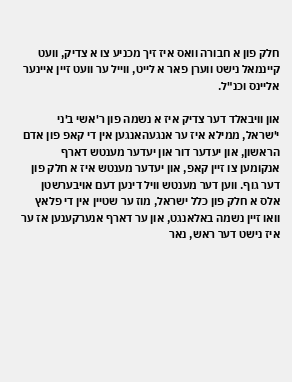חלק פון א חבורה וואס איז זיך מכניע צו א צדיק, וועט קיינמאל נישט ווערן פאר א לייט, ווייל ער וועט זיין איינער אליינס וכנ"ל.

און וויבאלד דער צדיק איז א נשמה פון ר'אשי ב'ני י'שראל, ממילא איז ער אנגעהאנגען אין די קאפ פון אדם הראשון, און יעדער דור און יעדער מענטש דארף אנקומען צו זיין קאפ, און יעדער מענטש איז א חלק פון דער גוף. ווען דער מענטש וויל דינען דעם אויבערשטן אלס א חלק פון כלל ישראל, מוז ער שטיין אין די פלאץ וואו זיין נשמה באלאנגט, און ער דארף אנערקענען אז ער איז נישט דער ראש, נאר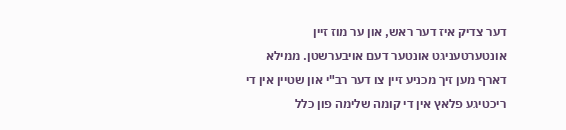דער צדיק איז דער ראש, און ער מוז זיין אונטערטעניגט אונטער דעם אויבערשטן. ממילא דארף מען זיך מכניע זיין צו דער רב"י און שטיין אין די ריכטיגע פלאץ אין די קומה שלימה פון כלל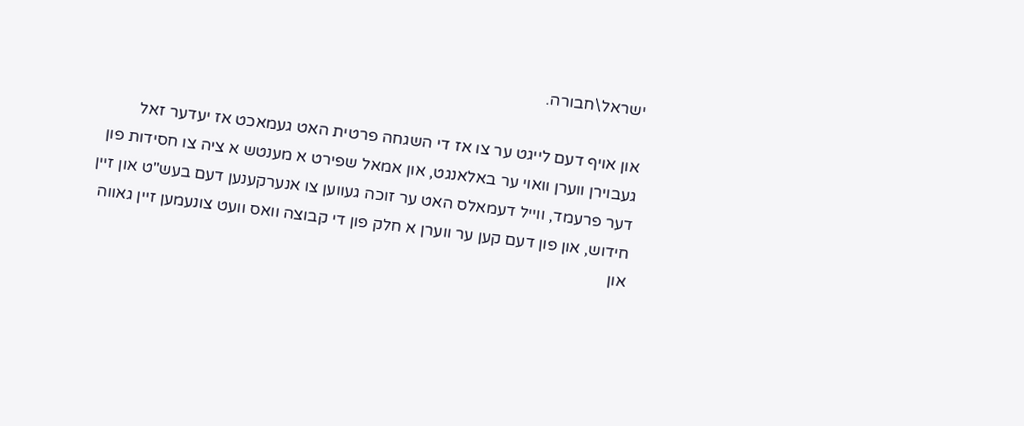ישראל\חבורה.

און אויף דעם לייגט ער צו אז די השגחה פרטית האט געמאכט אז יעדער זאל געבוירן ווערן וואוי ער באלאנגט, און אמאל שפירט א מענטש א ציה צו חסידות פון דער פרעמד, ווייל דעמאלס האט ער זוכה געווען צו אנערקענען דעם בעש"ט און זיין חידוש, און פון דעם קען ער ווערן א חלק פון די קבוצה וואס וועט צונעמען זיין גאווה און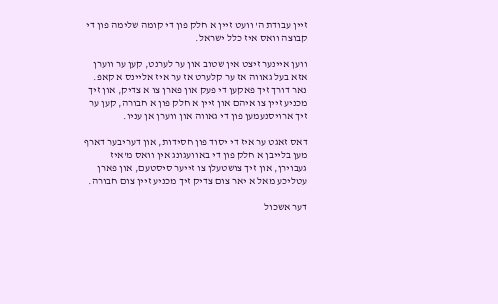זיין עבודת ה' וועט זיין א חלק פון די קומה שלימה פון די קבוצה וואס איז כלל ישראל.

ווען איינער זיצט אין שטוב און ער לערנט, קען ער ווערן אזא בעל גאווה אז ער קלערט אז ער איז אליינס א קאפ. נאר דורך זיך פאקען די פעק און פארן צו א צדיק, און זיך מכניע זיין צו איהם און זיין א חלק פון א חבורה, קען ער זיך ארויסנעמען פון די גאווה און ווערן אן עניו.

דאס זאגט ער איז די יסוד פון חסידות, און דעריבער דארף מען בלייבן א חלק פון די באוועגונג אין וואס מ'איז געבוירן, און זיך צושטעלן צו זייער סיסטעם, און פארן עטליכע מאל א יאר צום צדיק זיך מכניע זיין צום חבורה.

דער אשכול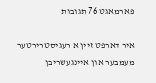פארמאגט 76 תגובות

איר דארפט זיין א רעגיסטרירטער מעמבער און איינגעשריבן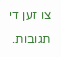צו זען די תגובות.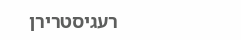רעגיסטרירן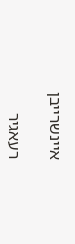איינשרייבן

רעאגיר